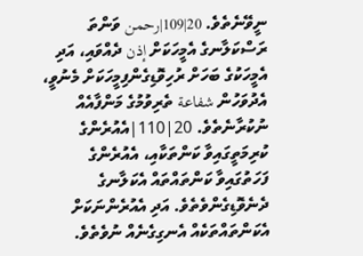ނީވޭނެތެވެ. 20|109|رحمن ވަންތަ ރަސްކަލާނގެ އެމީހަކަށް إذن ދެއްވައި، އަދި އެމީހަކުގެ ބަހަށް ރުހިވޮޑިގެންފިމީހަކަށް މެނުވީ، އެދުވަހުން شفاعة ތެރިވުމުގެ މަންފާއެއް ނުކުރާނެތެވެ. 20|110|އެއުރެންގެ ކުރިމަތީގައިވާ ކަންތަކާއި، އެއުރެންގެ ފަހަތުގައިވާ ކަންތައްތައް އެކަލާނގެ ދެނެވޮޑިގެންވެތެވެ. އަދި އެއުރެންނަކަށް އެކަންތައްތަކެއް އެނގިގެނެއް ނުވެތެވެ.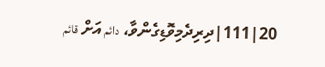20|111|ދިރިދެމިވޮޑިގެންވާ، دائم އަށް قائم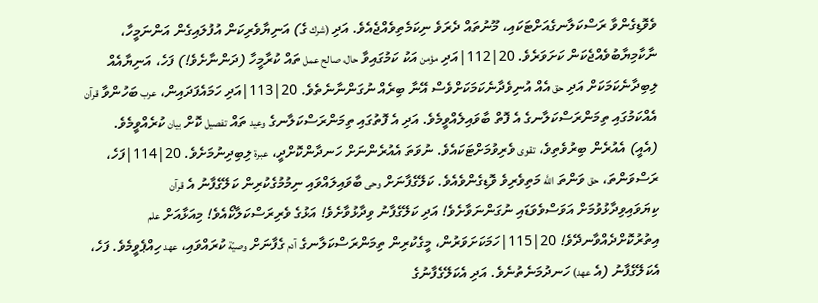ވެވޮޑިގެންވާ ރަސްކަލާނގެއަށްޓަކައި، މޫނުތައް ދެރަވެ ނިކަމެތިވެއްޖެއެވެ. އަދި (شرك ގެ) އަނިޔާވެރިކަން އުފުލައިގެން އަންނަމީހާ، ނާކާމިޔާބުވެއްޖެކަން ކަށަވަރެވެ. 20|112|އަދި مؤمن އަކު ކަމުގައިވާ حال، صالح عمل ތައް ކުރާމީހާ (ދަންނާށެވެ!) ފަހެ، އަނިޔާއެއް ލިބިދާނެކަމަކަށް އަދި حق އެއް އުނިވެދާނެކަމަކަށްވެސް އޭނާ ބިރެއް ނުގަންނާނެތެވެ. 20|113|އަދި ހަމައެފަދައިން، عرب ބަހުންވާ قرآن އެއްކަމުގައި ތިމަންރަސްކަލާނގެ އެ ފޮތް ބާވައިލެއްވީމެވެ. އަދި އެ ފޮތުގައި ތިމަންރަސްކަލާނގެ وعيد ތައް تفصيل ކޮށް بيان ކުރެއްވީމެވެ. (އެއީ) އެއުރެން ބިރުވެތިވެ، تقوى ވެރިވުމަށްޓަކައެވެ. ނުވަތަ އެއުރެންނަށް ހަނދާންކޮށްދީ، عبرة ލިބިދިނުމަށެވެ. 20|114|ފަހެ، ރަސްވަންތަ، حق ވަންތަ اللَّه މަތިވެރިވެ ވޮޑިގެންވެއެވެ. ކަލޭގެފާނަށް وحى ބާވައިލައްވައި ނިމުމުގެކުރިން ކަލޭގެފާނު އެ قرآن ކިޔަވައިވިދާޅުވުމަށް އަވަސްވެވަޑައި ނުގަންނަވާށެވެ! އަދި ކަލޭގެފާނު ވިދާޅުވާށެވެ! އަޅުގެ ވެރިރަސްކަލާކޯއެވެ! މިއަޅާއަށް علم އިތުރުކޮށްދެއްވާނދޭވެ! 20|115|ހަމަކަށަވަރުން، މީގެކުރިން ތިމަންރަސްކަލާނގެ آدم ގެފާނަށް وصيّة ކުރައްވައި، عهد ހިއްޕެވީމެވެ. ފަހެ، އެކަލޭގެފާނު (އެ عهد) ހަނދުމަނެތުނެވެ. އަދި އެކަލޭގެފާނުގެ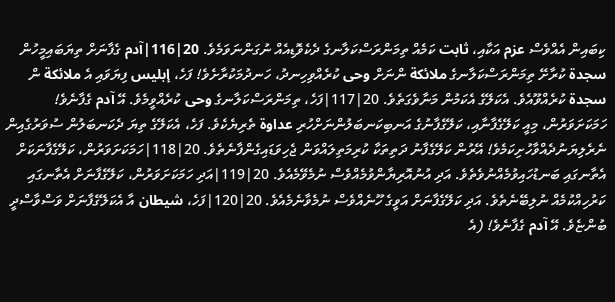ކިބައިން އެއްވެސް عزم އަކާއި، ثابت ކަމެއް ތިމަންރަސްކަލާނގެ ދެކެވޮޑިއެއް ނުގަންނަވަމެވެ. 20|116|آدم ގެފާނަށް ތިޔަބައިމީހުން سجدة ކުރާށޭ ތިމަންރަސްކަލާނގެ ملائكة ންނަށް وحى ކުރެއްވިހިނދު، ހަނދުމަކުރާށެވެ! ފަހެ، إبليس ފިޔަވައި އެ ملائكة ން سجدة ކުރެއްވޫއެވެ. އެކަލޭގެ އެކަމުން މަނާވެގަތެވެ. 20|117|ފަހެ، ތިމަންރަސްކަލާނގެ وحى ކުރެއްވީމެވެ. އޭ آدم ގެފާނެވެ! ހަމަކަށަވަރުން، މިއީ ކަލޭގެފާނާއި، ކަލޭގެފާނުގެ އަނބިކަނބަލުންނަށްހުރި عداوة ތެރިޔެކެވެ. ފަހެ، އެކަލޭގެ ތިޔަ ދެކަނބަލުން ސުވަރުގެއިން ނެރެލިޔަނުދެއްވާހުށިކަމެވެ! އޭރުން ކަލޭގެފާނު ދަތިތަކާ ކުރިމަތިލައްވަން ޖެހިވަޑައިގެންފާނެތެވެ. 20|118|ހަމަކަށަވަރުން، ކަލޭގެފާނަކަށް އެތާނގައި ބަނޑުހައިވުމެއްނުވެތެވެ. އަދި އުނުއޮރިޔާންވުމެއްވެސް ނުމެވޭމެއެވެ. 20|119|އަދި ހަމަކަށަވަރުން، ކަލޭގެފާނަށް އެތާނގައި ކަރުހިއްކުމެއް ނުލިބޭނެތެވެ. އަދި ކަލޭގެފާނަށް އަވީގެ ހޫނެއްވެސް ނުމެވާނެމެއެވެ. 20|120|ފަހެ، شيطان އާ އެކަލޭގެފާނަށް ވަސްވާސްދީ ބުންޏެވެ. އޭ آدم ގެފާނެވެ! (އެ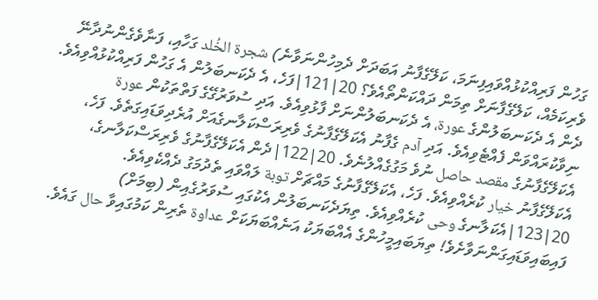ގަހުން ފަރިއްކުޅުއްވައިފިނަމަ، ކަލޭގެފާނު އަބަދަށް ދެމިހުންނަވާނެ) شجرة الخُلد ގަހާއި، ފަނާވެގެންނުދާނޭ ވެރިކަމެއް، ކަލޭގެފާނަށް ތިމަން ދައްކަންތޯއެވެ؟ 20|121|ފަހެ، އެ ދެކަނބަލުން އެ ގަހުން ފަރިއްކުޅުއްވިއެވެ. ދެން އެ ދެކަނބަލުންގެ عورة، އެ ދެކަނބަލުންނަށް ފާޅުވިއެވެ. އަދި ސުވަރުގޭގެ ފަތްތަކުން عورة ނިވާކުރައްވަން ފެއްޓެވިއެވެ. އަދި آدم ގެފާނު އެކަލޭގެފާނުގެ ވެރިރަސްކަލާނގެއަށް އުރެދިވަޑައިގަތެވެ. ފަހެ، އެކަލޭގެފާނުގެ مقصد حاصل ނުވެ މަގުގެއްލުނެވެ. 20|122|ދެން އެކަލޭގެފާނުގެ ވެރިރަސްކަލާނގެ، އެކަލޭގެފާނު خيار ކުރެއްވިއެވެ. ފަހެ، އެކަލޭގެފާނުގެ މައްޗަށް توبة ލައްވައި ތެދުމަގު ދެއްކެވިއެވެ. 20|123|އެކަލާނގެ وحى ކުރެއްވިއެވެ. ތިޔަދެކަނބަލުން އެކުގައި ސުވަރުގެއިން (ބިމަށް) ފައިބައިވަޑައިގަންނަވާށެވެ! ތިޔަބައިމީހުންގެ އެއްބަޔަކު އަނެއްބަޔަކަށް عداوة ތެރިން ކަމުގައިވާ حال ގައެވެ.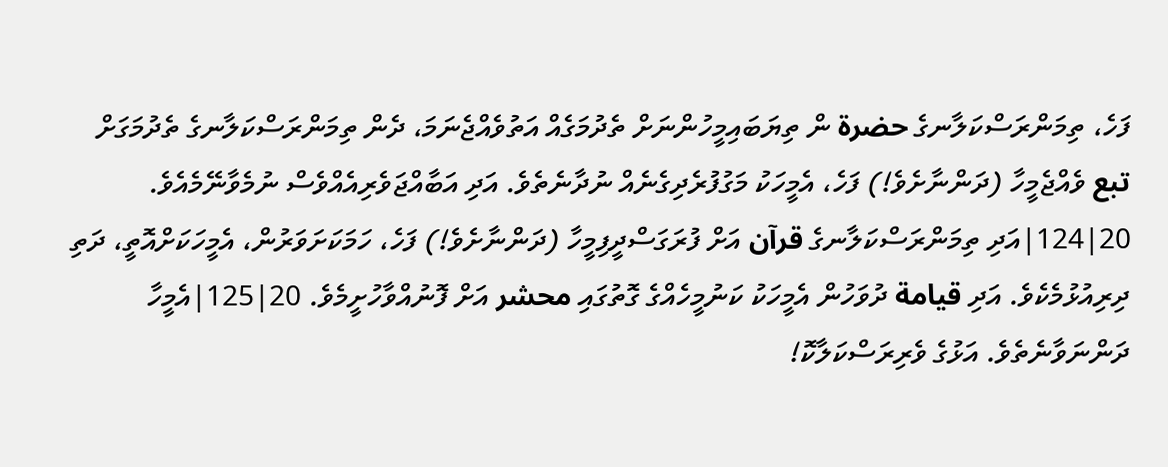ފަހެ، ތިމަންރަސްކަލާނގެ حضرة ން ތިޔަބައިމީހުންނަށް ތެދުމަގެއް އަތުވެއްޖެނަމަ، ދެން ތިމަންރަސްކަލާނގެ ތެދުމަގަށް تبع ވެއްޖެމީހާ (ދަންނާށެވެ!) ފަހެ، އެމީހަކު މަގުފުރެދިގެނެއް ނުދާނެތެވެ. އަދި އަބާއްޖަވެރިއެއްވެސް ނުމެވާނޭމެއެވެ. 20|124|އަދި ތިމަންރަސްކަލާނގެ قرآن އަށް ފުރަގަސްދީފިމީހާ (ދަންނާށެވެ!) ފަހެ، ހަމަކަށަވަރުން، އެމީހަކަށްއޮތީ، ދަތި ދިރިއުޅުމެކެވެ. އަދި قيامة ދުވަހުން އެމީހަކު ކަނުމީހެއްގެ ގޮތުގައި محشر އަށް ފޮނުއްވާހުށީމެވެ. 20|125|އެމީހާ ދަންނަވާނެތެވެ. އަޅުގެ ވެރިރަސްކަލާކޮ!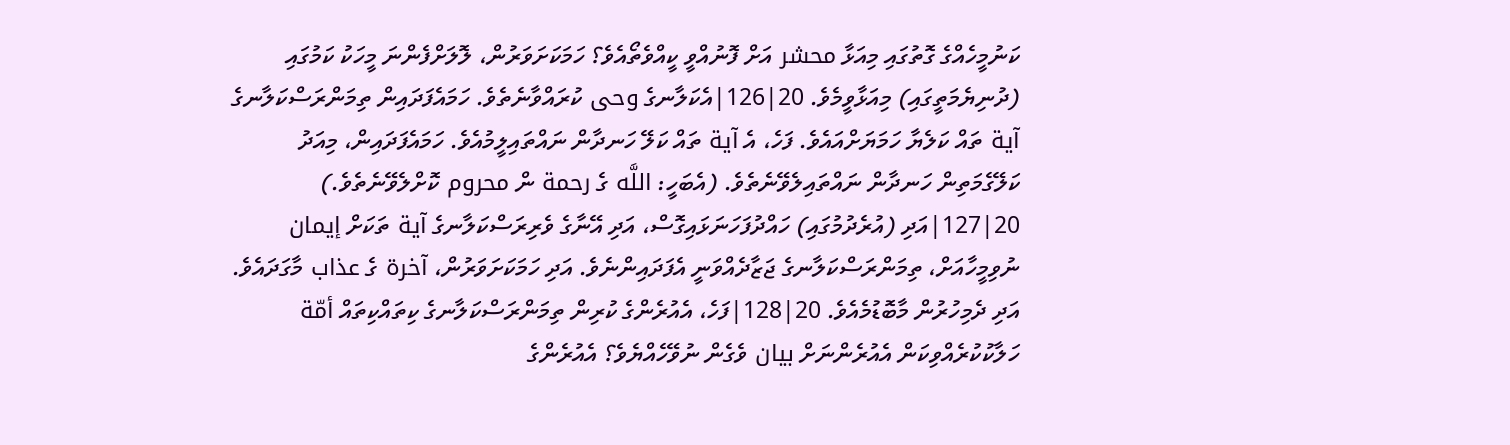ކަނުމީހެއްގެ ގޮތުގައި މިއަޅާ محشر އަށް ފޮނުއްވީ ކީއްވެތޯއެވެ؟ ހަމަކަށަވަރުން، ލޮލަށްފެންނަ މީހަކު ކަމުގައި (ދުނިޔެމަތީގައި) މިއަޅާވީމެވެ. 20|126|އެކަލާނގެ وحى ކުރައްވާނެތެވެ. ހަމައެފަދައިން ތިމަންރަސްކަލާނގެ آية ތައް ކަލެޔާ ހަމަޔަށްއައެވެ. ފަހެ، އެ آية ތައް ކަލޭ ހަނދާން ނައްތައިލީމުއެވެ. ހަމައެފަދައިން، މިއަދު ކަލޭގެމަތިން ހަނދާން ނައްތައިލެވޭނެތެވެ. (އެބަހީ: اللَّه ގެ رحمة ން محروم ކޮށްލެވޭނެތެވެ.) 20|127|އަދި (އުރެދުމުގައި) ހައްދުފަހަނަޅައިގޮސް، އަދި އޭނާގެ ވެރިރަސްކަލާނގެ آية ތަކަށް إيمان ނުވިމީހާއަށް، ތިމަންރަސްކަލާނގެ ޖަޒާދެއްވަނީ އެފަދައިންނެވެ. އަދި ހަމަކަށަވަރުން، آخرة ގެ عذاب މާގަދައެވެ. އަދި ދެމިހުރުން މާބޮޑުމެއެވެ. 20|128|ފަހެ، އެއުރެންގެ ކުރިން ތިމަންރަސްކަލާނގެ ކިތައްކިތައް أمّة ހަލާކުކުރެއްވިކަން އެއުރެންނަށް بيان ވެގެން ނުވޭހެއްޔެވެ؟ އެއުރެންގެ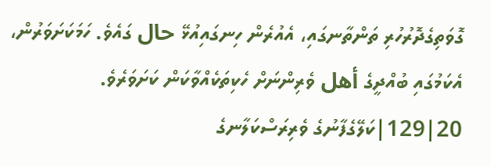ގޮވަތިގެދޮރުހުރި ތަންތާނގައި، އެއުރެން ހިނގައިއުޅޭ حال ގައެވެ. ހަމަކަށަވަރުން، އެކަމުގައި ބުއްދީގެ أهل ވެރިންނަށް ހެކިތަކެއްވާކަން ކަށަވަރެވެ. 20|129|ކަލޭގެފާނުގެ ވެރިރަސްކަލާނގެ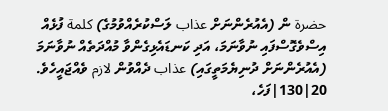حضرة ން (އެއުރެންނަށް عذاب ލަސްކުރެއްވުމުގެ) كلمة ފުޅެއް އިސްވެގޮސްފައި ނުވާނަމަ، އަދި ކަނޑައެޅިގެންވާ މުއްދަތެއް ނުވާނަމަ (އެއުރެންނަށް ދުނިޔެމަތީގައި) عذاب ދެއްވުން لازم ވެއްޖައީހެވެ. 20|130|ފަހެ،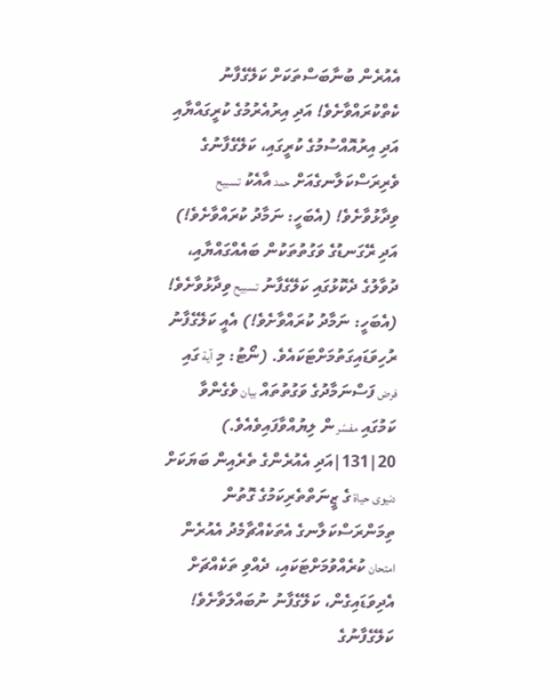އެއުރެން ބުނާބަސްތަކަށް ކަލޭގެފާނު ކެތްކުރައްވާށެވެ! އަދި އިރުއެރުމުގެ ކުރީގައްޔާއި އަދި އިރުއޮއްސުމުގެ ކުރީގައި، ކަލޭގެފާނުގެ ވެރިރަސްކަލާނގެއަށް حمد އާއެކު تسبيح ވިދާޅުވާށެވެ! (އެބަހީ: ނަމާދު ކުރައްވާށެވެ!) އަދި ރޭގަނޑުގެ ވަގުތުތަކުން ބައެއްގައްޔާއި، ދުވާލުގެ ދެކޮޅުގައި ކަލޭގެފާނު تسبيح ވިދާޅުވާށެވެ! (އެބަހީ: ނަމާދު ކުރައްވާށެވެ!) އެއީ ކަލޭގެފާނު ރުހިވަޑައިގަތުމަށްޓަކައެވެ. (ނޯޓު: މި آية ގައި فرض ފަސްނަމާދުގެ ވަގުތުތައް بيان ވެގެންވާ ކަމުގައި مفسّر ން ލިޔުއްވާފައިވެއެވެ.) 20|131|އަދި އެއުރެންގެ ތެރެއިން ބަޔަކަށް دنيوى حياة ގެ ޒީނަތްތެރިކަމުގެ ގޮތުން ތިމަންރަސްކަލާނގެ އެތަކެއްޗާމެދު އެއުރެން امتحان ކުރެއްވުމަށްޓަކައި، ދެއްވި ތަކެއްޗަށް އެދިވަޑައިގެން، ކަލޭގެފާނު ނުބައްލަވާށެވެ! ކަލޭގެފާނުގެ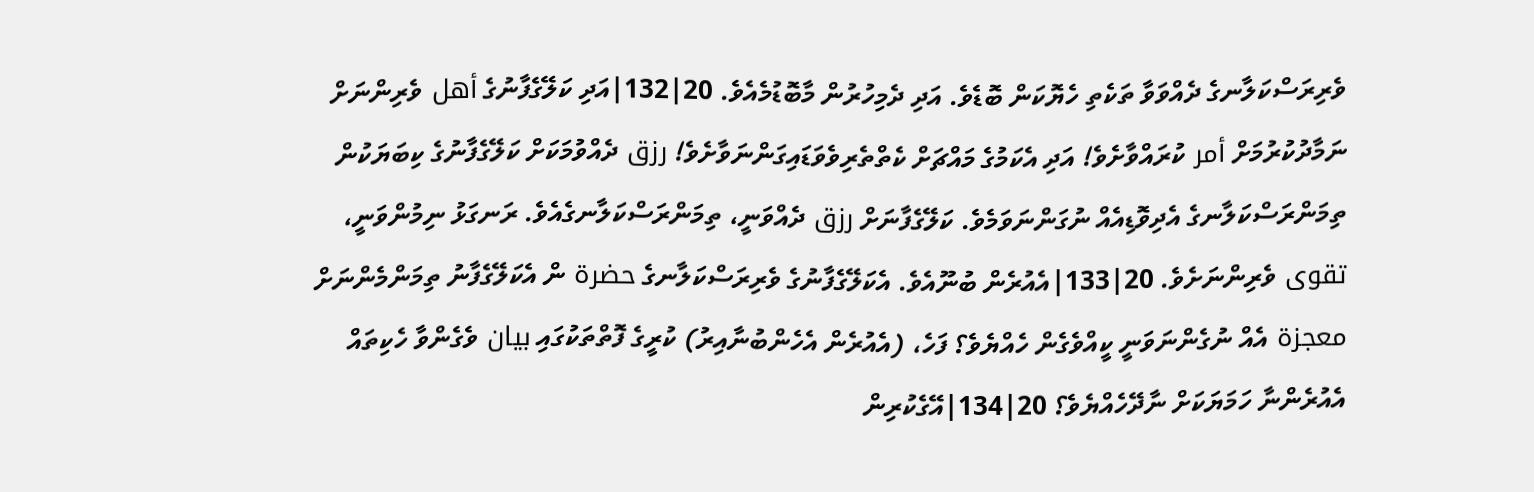ވެރިރަސްކަލާނގެ ދެއްވަވާ ތަކެތި ހެޔޮކަން ބޮޑެވެ. އަދި ދެމިހުރުން މާބޮޑުމެއެވެ. 20|132|އަދި ކަލޭގެފާނުގެ أهل ވެރިންނަށް ނަމާދުކުރުމަށް أمر ކުރައްވާށެވެ! އަދި އެކަމުގެ މައްޗަށް ކެތްތެރިވެވަޑައިގަންނަވާށެވެ! رزق ދެއްވުމަކަށް ކަލޭގެފާނުގެ ކިބަޔަކުން ތިމަންރަސްކަލާނގެ އެދިވޮޑިއެއް ނުގަންނަވަމެވެ. ކަލޭގެފާނަށް رزق ދެއްވަނީ، ތިމަންރަސްކަލާނގެއެވެ. ރަނގަޅު ނިމުންވަނީ، تقوى ވެރިންނަށެވެ. 20|133|އެއުރެން ބުނޫއެވެ. އެކަލޭގެފާނުގެ ވެރިރަސްކަލާނގެ حضرة ން އެކަލޭގެފާނު ތިމަންމެންނަށް معجزة އެއް ނުގެންނަވަނީ ކީއްވެގެން ހެއްޔެވެ؟ ފަހެ، (އެއުރެން އެހެންބުނާއިރު) ކުރީގެ ފޮތްތަކުގައި بيان ވެގެންވާ ހެކިތައް އެއުރެންނާ ހަމަޔަކަށް ނާދޭހެއްޔެވެ؟ 20|134|އޭގެކުރިން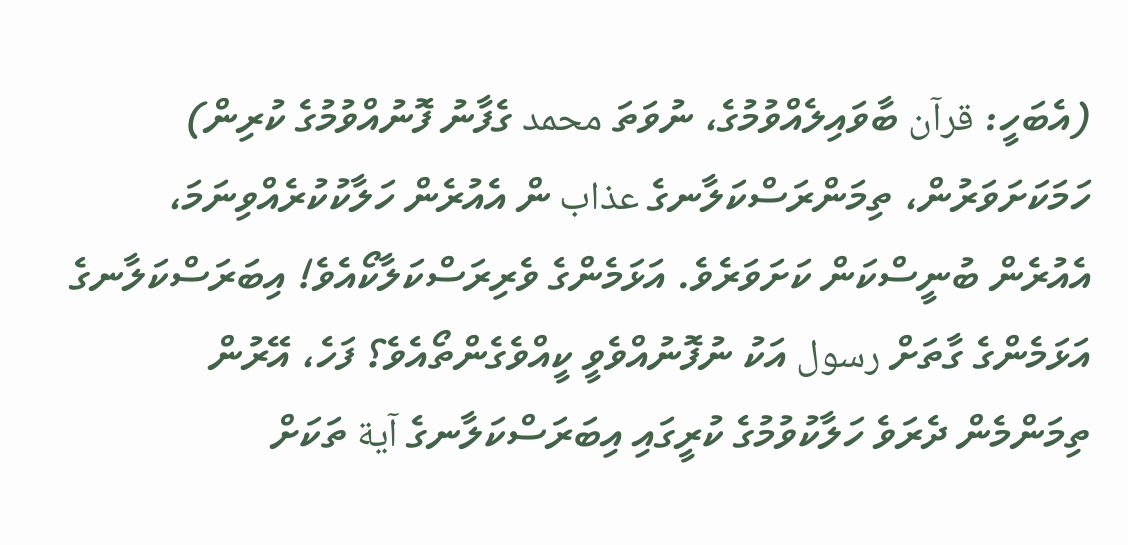(އެބަހީ: قرآن ބާވައިލެއްވުމުގެ، ނުވަތަ محمد ގެފާނު ފޮނުއްވުމުގެ ކުރިން) ހަމަކަށަވަރުން، ތިމަންރަސްކަލާނގެ عذاب ން އެއުރެން ހަލާކުކުރެއްވިނަމަ، އެއުރެން ބުނީސްކަން ކަށަވަރެވެ. އަޅަމެންގެ ވެރިރަސްކަލާކޯއެވެ! އިބަރަސްކަލާނގެ އަޅަމެންގެ ގާތަށް رسول އަކު ނުފޮނުއްވެވީ ކީއްވެގެންތޯއެވެ؟ ފަހެ، އޭރުން ތިމަންމެން ދެރަވެ ހަލާކުވުމުގެ ކުރީގައި އިބަރަސްކަލާނގެ آية ތަކަށް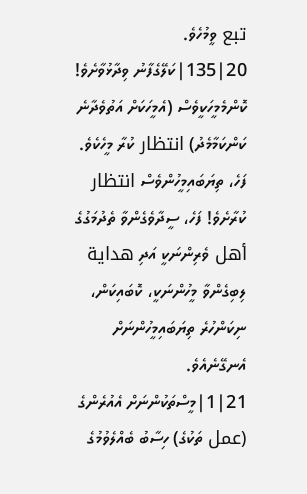تبع ވީމުހެވެ. 20|135|ކަލޭގެފާނު ވިދާޅުވާށެވެ! ކޮންމެމީހަކީވެސް (އެމީހަކަށް އަތުވެދާނެ ކަންކަމާމެދު) انتظار ކުރާ މީހެކެވެ. ފަހެ، ތިޔަބައިމީހުންވެސް انتظار ކުރާށެވެ! ފަހެ، ސީދާވެގެންވާ ތެދުމަގުގެ أهل ވެރިންނަކީ އަދި هداية ލިބިގެންވާ މީހުންނަކީ، ކޮބައިކަން، ނިކަންހުރެ ތިޔަބައިމީހުންނަށް އެނގޭނެއެވެ. 21|1|މީސްތަކުންނަށް އެއުރެންގެ (عمل ތަކުގެ) ހިސާބު ބެއްލެވުމުގެ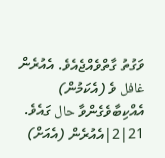ވަގުތު ގާތްވެއްޖެއެވެ. އެއުރެން غافل ވެ (އެކަމުން) އެއްކިބާވެގެންވާ حال ގައެވެ. 21|2|އެއުރެން (އެއަށް)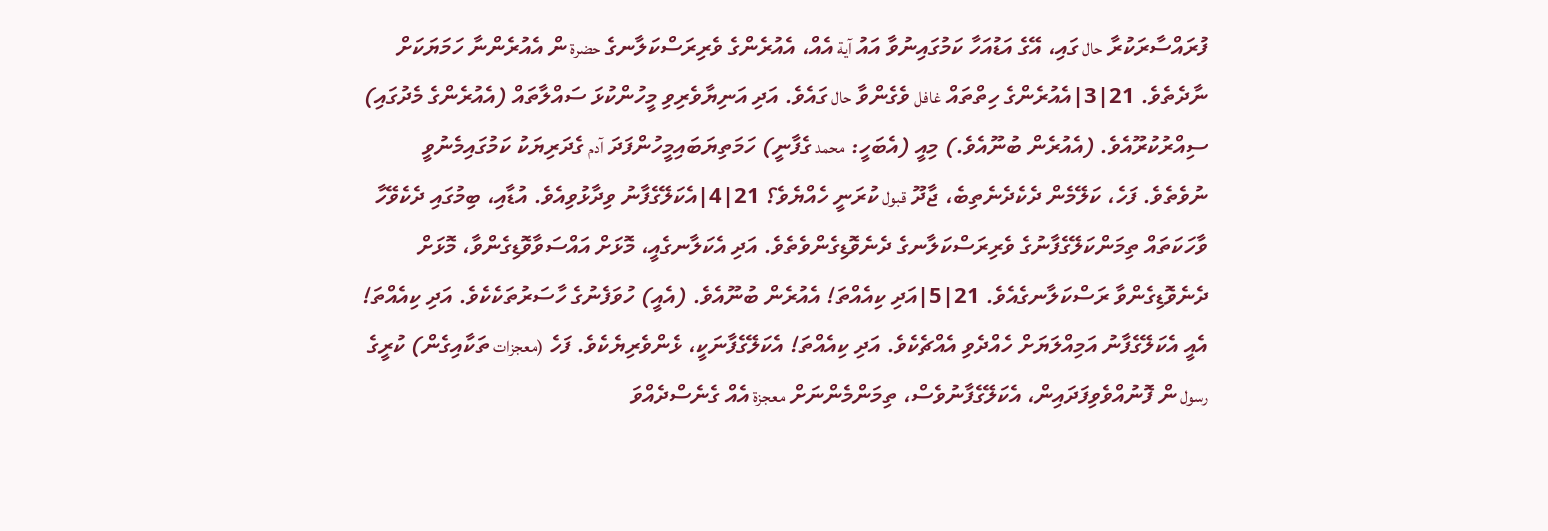ފުރައްސާރަކުރާ حال ގައި، އޭގެ އަޑުއަހާ ކަމުގައިނުވާ އައު آية އެއް، އެއުރެންގެ ވެރިރަސްކަލާނގެ حضرة ން އެއުރެންނާ ހަމަޔަކަށް ނާދެތެވެ. 21|3|އެއުރެންގެ ހިތްތައް غافل ވެގެންވާ حال ގައެވެ. އަދި އަނިޔާވެރިވި މީހުންކުޅަ ސައްލާތައް (އެއުރެންގެ މެދުގައި) ސިއްރުކުރޫއެވެ. (އެއުރެން ބުނޫއެވެ.) މިއީ (އެބަހީ: محمد ގެފާނީ) ހަމަތިޔަބައިމީހުންފަދަ آدم ގެދަރިޔަކު ކަމުގައިމެނުވީ ނުވެތެވެ. ފަހެ، ކަލޭމެން ދެކެދެނެތިބެ، ޖާދޫ قبول ކުރަނީ ހެއްޔެވެ؟ 21|4|އެކަލޭގެފާނު ވިދާޅުވިއެވެ. އުޑާއި، ބިމުގައި ދެކެވޭހާ ވާހަކަތައް ތިމަންކަލޭގެފާނުގެ ވެރިރަސްކަލާނގެ ދެނެވޮޑިގެންވެތެވެ. އަދި އެކަލާނގެއީ، މޮޅަށް އައްސަވާވޮޑިގެންވާ، މޮޅަށް ދެނެވޮޑިގެންވާ ރަސްކަލާނގެއެވެ. 21|5|އަދި ކިއެއްތަ! އެއުރެން ބުނޫއެވެ. (އެއީ) ހުވަފެނުގެ ހާސަރުތަކެކެވެ. އަދި ކިއެއްތަ! އެއީ އެކަލޭގެފާނު އަމިއްލަޔަށް ހެއްދެވި އެއްޗެކެވެ. އަދި ކިއެއްތަ! އެކަލޭގެފާނަކީ، ޅެންވެރިޔެކެވެ. ފަހެ (معجزات ތަކާއިގެން) ކުރީގެ رسول ން ފޮނުއްވެވިފަދައިން، އެކަލޭގެފާނުވެސް، ތިމަންމެންނަށް معجزة އެއް ގެނެސްދެއްވަ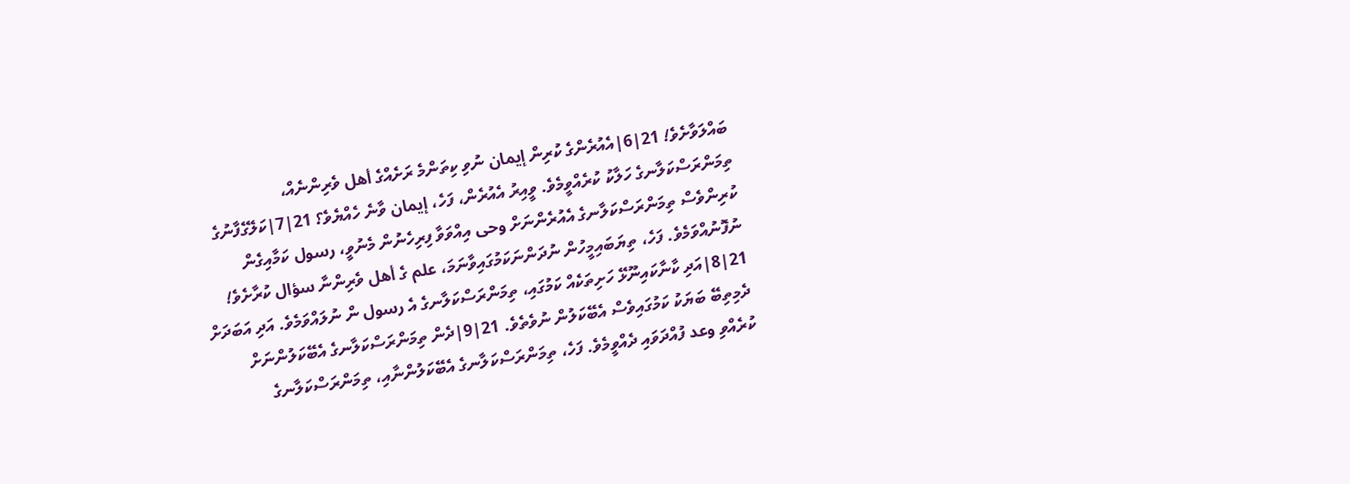ބައްލަވާށެވެ! 21|6|އެއުރެންގެ ކުރިން إيمان ނުވި ކިތަންމެ ރަށެއްގެ أهل ވެރިންނެއް، ތިމަންރަސްކަލާނގެ ހަލާކު ކުރެއްވީމެވެ. ވީއިރު އެއުރެން، ފަހެ، إيمان ވާނެ ހެއްޔެވެ؟ 21|7|ކަލޭގެފާނުގެ ކުރިންވެސް ތިމަންރަސްކަލާނގެ އެއުރެންނަށް وحى އިއްވަވާ ފިރިހެނުން މެނުވީ، رسول ކަމާއިގެން ނުފޮނުއްވަމެވެ. ފަހެ، ތިޔަބައިމީހުން ނުދަންނަކަމުގައިވާނަމަ، علم ގެ أهل ވެރިންނާ سؤال ކުރާށެވެ! 21|8|އަދި ކާނާކައިނޫޅޭ ހަށިތަކެއް ކަމުގައި، ތިމަންރަސްކަލާނގެ އެ رسول ން ނުލައްވަމެވެ. އަދި އަބަދަށް ދެމިތިބޭ ބަޔަކު ކަމުގައިވެސް އެބޭކަލުން ނުވެތެވެ. 21|9|ދެން ތިމަންރަސްކަލާނގެ އެބޭކަލުންނަށް ކުރެއްވި وعد ފުއްދަވައި ދެއްވީމެވެ. ފަހެ، ތިމަންރަސްކަލާނގެ އެބޭކަލުންނާއި، ތިމަންރަސްކަލާނގެ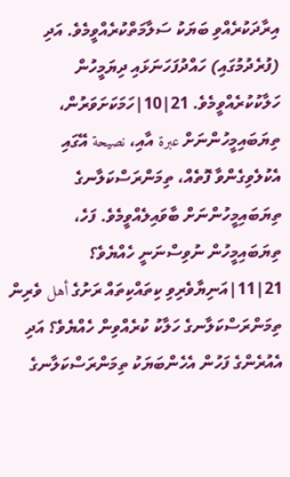އިރާދަކުރެއްވި ބަޔަކު ސަލާމަތްކުރެއްވީމެވެ. އަދި (ފުރެދުމުގައި) ހައްދުފަހަނަޅައި ދިޔަމީހުން ހަލާކުކުރެއްވީމެވެ. 21|10|ހަމަކަށަވަރުން، ތިޔަބައިމީހުންނަށް عبرة އާއި، نصيحة އޭގައި އެކުލެވިގެންވާ ފޮތެއް، ތިމަންރަސްކަލާނގެ ތިޔަބައިމީހުންނަށް ބާވައިލެއްވީމެވެ. ފަހެ، ތިޔަބައިމީހުން ނުވިސްނަނީ ހެއްޔެވެ؟ 21|11|އަނިޔާވެރިވި ކިތައްކިތައް ރަށުގެ أهل ވެރިން ތިމަންރަސްކަލާނގެ ހަލާކު ކުރެއްވިން ހެއްޔެވެ؟ އަދި އެއުރެންގެ ފަހުން އެހެންބަޔަކު ތިމަންރަސްކަލާނގެ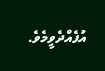އުފެއްދެވީމެވެ.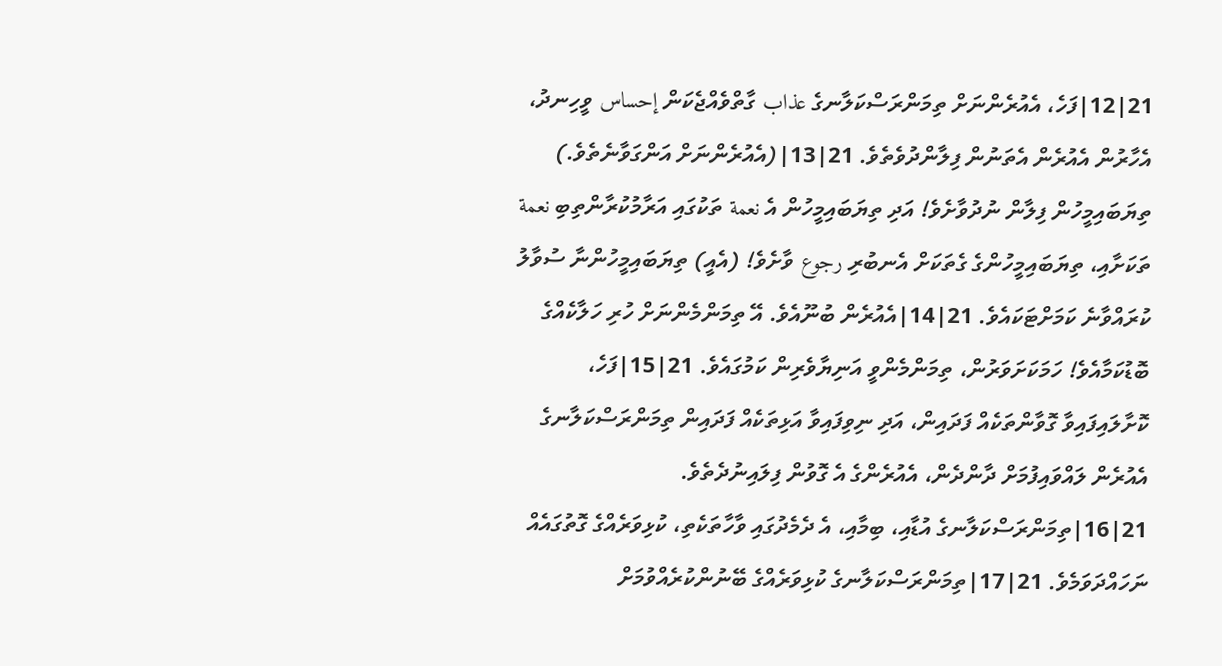21|12|ފަހެ، އެއުރެންނަށް ތިމަންރަސްކަލާނގެ عذاب ގާތްވެއްޖެކަން إحساس ވީހިނދު، އެހާރުން އެއުރެން އެތަނުން ފިލާންދުވެތެވެ. 21|13|(އެއުރެންނަށް އަންގަވާނެތެވެ.) ތިޔަބައިމީހުން ފިލާން ނުދުވާށެވެ! އަދި ތިޔަބައިމީހުން އެ نعمة ތަކުގައި އަރާމުކުރާންތިބި نعمة ތަކަށާއި، ތިޔަބައިމީހުންގެ ގެތަކަށް އެނބުރި رجوع ވާށެވެ! (އެއީ) ތިޔަބައިމީހުންނާ ސުވާލު ކުރައްވާނެ ކަމަށްޓަކައެވެ. 21|14|އެއުރެން ބުނޫއެވެ. އޭ ތިމަންމެންނަށް ހުރި ހަލާކެއްގެ ބޮޑުކަމާއެވެ! ހަމަކަށަވަރުން، ތިމަންމެންވީ އަނިޔާވެރިން ކަމުގައެވެ. 21|15|ފަހެ، ކޮށާލައިފައިވާ ގޮވާންތަކެއް ފަދައިން، އަދި ނިވިފައިވާ އަޅިތަކެއް ފަދައިން ތިމަންރަސްކަލާނގެ އެއުރެން ލައްވައިފުމަށް ދާންދެން، އެއުރެންގެ އެ ގޮވުން ފިލައިނުދެތެވެ. 21|16|ތިމަންރަސްކަލާނގެ އުޑާއި، ބިމާއި، އެ ދެމެދުގައި ވާހާތަކެތި، ކުޅިވަރެއްގެ ގޮތުގައެއް ނަހައްދަވަމެވެ. 21|17|ތިމަންރަސްކަލާނގެ ކުޅިވަރެއްގެ ބޭނުންކުރެއްވުމަށް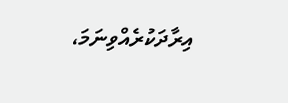އިރާދަކުރެއްވިނަމަ،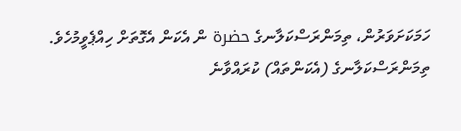ހަމަކަށަވަރުން، ތިމަންރަސްކަލާނގެ حضرة ން އެކަން އެގޮތަށް ހިއްޕެވީމުހެވެ. ތިމަންރަސްކަލާނގެ (އެކަންތައް) ކުރައްވާނެ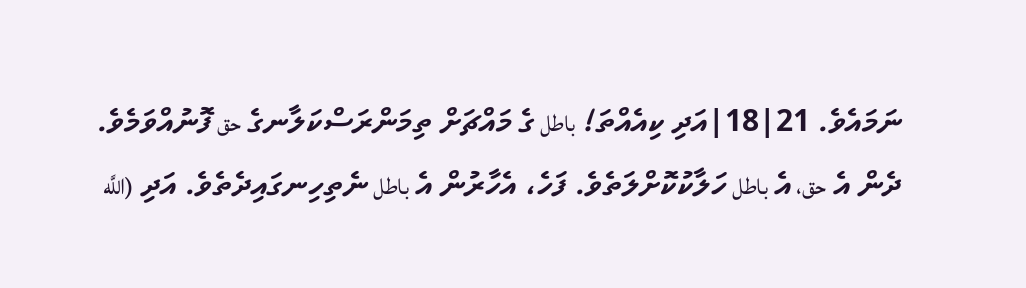ނަމައެވެ. 21|18|އަދި ކިއެއްތަ! باطل ގެ މައްޗަށް ތިމަންރަސްކަލާނގެ حق ފޮނުއްވަމެވެ. ދެން އެ حق، އެ باطل ހަލާކުކޮށްލަތެވެ. ފަހެ، އެހާރުން އެ باطل ނެތިހިނގައިދެތެވެ. އަދި (اللَّه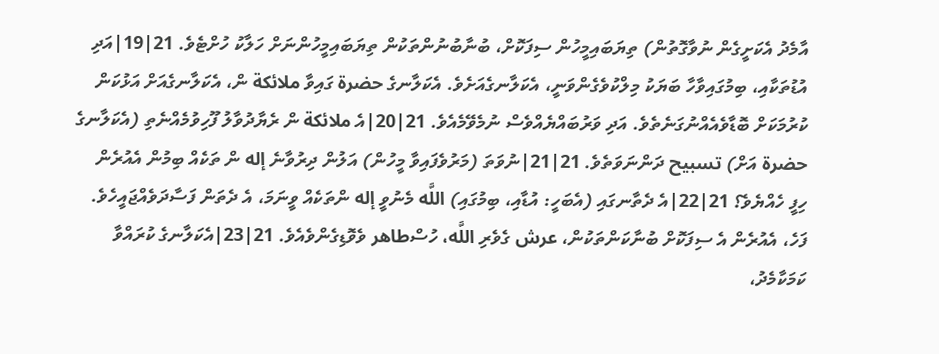އާމެދު އެކަށީގެން ނުވާގޮތުން) ތިޔަބައިމީހުން ސިފަކޮށް، ބުނާބުނުންތަކުން ތިޔަބައިމީހުންނަށް ހަލާކު ހުށްޓެވެ. 21|19|އަދި އުޑުތަކާއި، ބިމުގައިވާހާ ބަޔަކު މިލްކުވެގެންވަނީ، އެކަލާނގެއަށެވެ. އެކަލާނގެ حضرة ގައިވާ ملائكة ން، އެކަލާނގެއަށް އަޅުކަން ކުރުމަކަށް ބޮޑާވެއެއްނުގަނެތެވެ. އަދި ވަރުބައްޔެއްވެސް ނުމެވޭމެއެވެ. 21|20|އެ ملائكة ން ރެޔާދުވާލު ފޫހިވުމެއްނެތި (އެކަލާނގެ حضرة އަށް) تسبيح ދަންނަވަތެވެ. 21|21|ނުވަތަ (މަރުވެފައިވާ މީހުން) އަލުން ދިރުވާނެ إله ން ތަކެއް ބިމުން އެއުރެން ހިފީ ހެއްޔެވެ؟ 21|22|އެ ދެތާނގައި (އެބަހީ: އުޑާއި، ބިމުގައި) اللَّه މެނުވީ إله ންތަކެއް ވީނަމަ، އެ ދެތަން ފަސާދަވެއްޖައީހެވެ. ފަހެ، އެއުރެން އެ ސިފަކޮށް ބުނާކަންތަކުން، عرش ގެވެރި اللَّه، ހުސްطاهر ވެވޮޑިގެންވެއެވެ. 21|23|އެކަލާނގެ ކުރައްވާ ކަމަކާމެދު،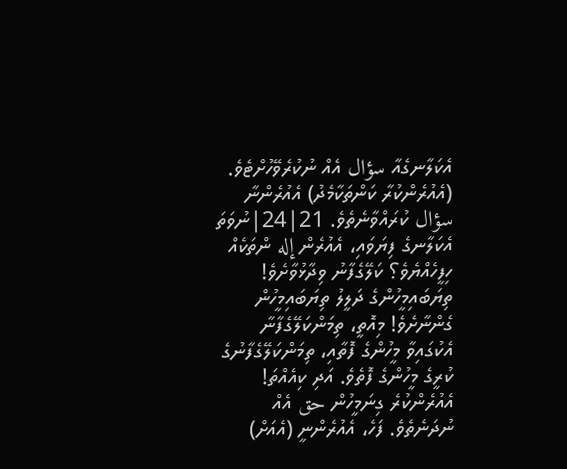އެކަލާނގެއާ سؤال އެއް ނުކުރެވޭހުށްޓެވެ. (އެއުރެންކުރާ ކަންތަކާމެދު) އެއުރެންނާ سؤال ކުރައްވާނެތެވެ. 21|24|ނުވަތަ އެކަލާނގެ ފިޔަވައި، އެއުރެން إله ންތަކެއް ހިފީހެއްޔެވެ؟ ކަލޭގެފާނު ވިދާޅުވާށެވެ! ތިޔަބައިމީހުންގެ ދަލީލު ތިޔަބައިމީހުން ގެންނާށެވެ! މިއޮތީ، ތިމަންކަލޭގެފާނާ އެކުގައިވާ މީހުންގެ ފޮތާއި، ތިމަންކަލޭގެފާނުގެ ކުރީގެ މީހުންގެ ފޮތެވެ. އަދި ކިއެއްތަ! އެއުރެންކުރެ ގިނަމީހުން حق އެއް ނުދަނެތެވެ. ފަހެ، އެއުރެންނީ (އެއަށް)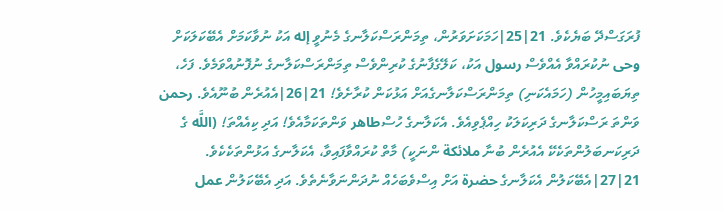ފުރަގަސްދޭ ބަޔެކެވެ. 21|25|ހަމަކަށަވަރުން، ތިމަންރަސްކަލާނގެ މެނުވީ إله އަކު ނުވާކަމަށް އެބޭކަލަކަށް وحى ނުކުރައްވާ އެއްވެސް رسول އަކު، ކަލޭގެފާނުގެ ކުރިންވެސް ތިމަންރަސްކަލާނގެ ނުފޮނުއްވަމެވެ. ފަހެ، ތިޔަބައިމީހުން (ހަމައެކަނި) ތިމަންރަސްކަލާނގެއަށް އަޅުކަން ކުރާށެވެ! 21|26|އެއުރެން ބުނޫއެވެ. رحمن ވަންތަ ރަސްކަލާނގެ ދަރިކަލަކު ހިއްޕެވިއެވެ. އެކަލާނގެ ހުސްطاهر ވަންތަކަމާއެވެ! އަދި ކިއެއްތަ! (اللَّه ގެ ދަރިކަނބަލުންތަކެކޭ އެއުރެން ބުނާ ملائكة ންނަކީ) މާތް ކުރައްވާފައިވާ، އެކަލާނގެ އަޅުންތަކެކެވެ. 21|27|އެބޭކަލުން އެކަލާނގެ حضرة އަށް އިސްވެބަހެއް ނުދަންނަވާނެތެވެ. އަދި އެބޭކަލުން عمل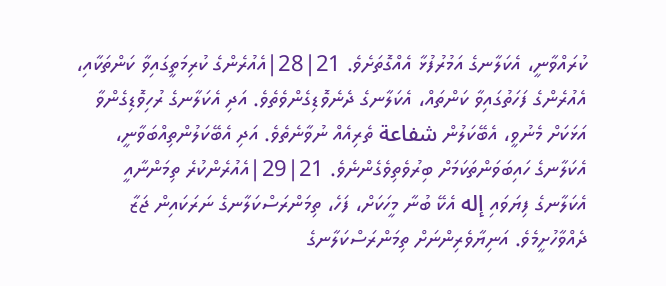ކުރައްވާނީ، އެކަލާނގެ އަމުރުފުޅާ އެއްގޮތަށެވެ. 21|28|އެއުރެންގެ ކުރިމަތީގައިވާ ކަންތަކާއި، އެއުރެންގެ ފަހަތުގައިވާ ކަންތައް، އެކަލާނގެ ދެނެވޮޑިގެންވެތެވެ. އަދި އެކަލާނގެ ރުހިވޮޑިގެންވާ އަޅަކަށް މެނުވީ، އެބޭކަލުން شفاعة ތެރިއެއް ނުވާނެތެވެ. އަދި އެބޭކަލުންތިއްބަވާނީ، އެކަލާނގެ ހައިބަވަންތަކަމަށް ބިރުވެތިވެގެންނެވެ. 21|29|އެއުރެންކުރެ ތިމަންނާއީ އެކަލާނގެ ފިޔަވައި إله އެކޭ ބުނާ މީހަކަށް، ފަހެ، ތިމަންރަސްކަލާނގެ ނަރަކައިން ޖަޒާ ދެއްވާހުށީމެވެ. އަނިޔާވެރިންނަށް ތިމަންރަސްކަލާނގެ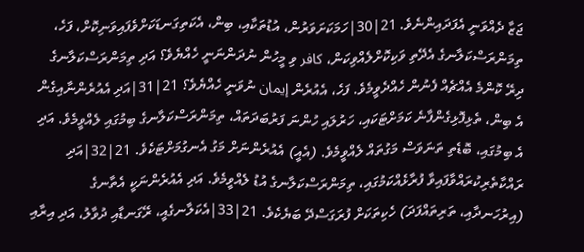ޖަޒާ ދެއްވަނީ އެފަދައިންނެވެ. 21|30|ހަމަކަށަވަރުން، އުޑުތަކާއި، ބިން، އެކަތިގަނޑަކަށްވެފައިވަނިކޮށް، ފަހެ، ތިމަންރަސްކަލާނގެ އެދޭތި ވަކިކޮށްލެއްވިކަން، كافر ވި މީހުން ނުދަންނަނީ ހެއްޔެވެ؟ އަދި ތިމަންރަސްކަލާނގެ ދިރޭ ކޮންމެ އެއްޗެއް ފެނުން ހެއްދެވީމެވެ. ފަހެ، އެއުރެން إيمان ނުވަނީ ހެއްޔެވެ؟ 21|31|އަދި އެއުރެންނާއިގެން އެ ބިން، ތެޅިފޮޅިގެންފާނެ ކަމަށްޓަކައި، ހަރުލައި ހުންނަ ފަރުބަދަތައް، ތިމަންރަސްކަލާނގެ ބިމުގައި ލެއްވީމެވެ. އަދި އެ ބިމުގައި، ބޮޑެތި ތަނަވަސް މަގުތައް ލެއްވީމެވެ. (އެއީ) އެއުރެންނަށް މަގު އެނގުމަށްޓަކެވެ. 21|32|އަދި ރައްކާތެރިކުރައްވާފައިވާ ފުރާޅެއްކަމުގައި، ތިމަންރަސްކަލާނގެ އުޑު ލެއްވީމެވެ. އަދި އެއުރެންނަކީ އެތާނގެ (އިރުހަނދާއި، ތަރިތައްފަދަ) ހެކިތަކަށް ފުރަގަސްދޭ ބަޔެކެވެ. 21|33|އެކަލާނގެއީ، ރޭގަނޑާއި ދުވާލު، އަދި އިރާއި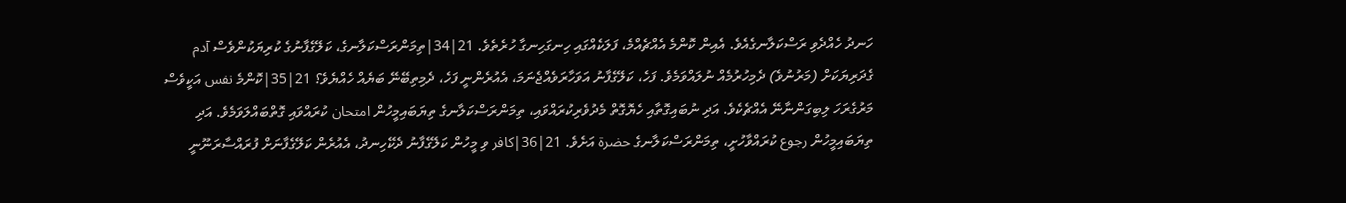ހަނދު ހެއްދެވި ރަސްކަލާނގެއެވެ. އެއިން ކޮންމެ އެއްޗެއްމެ، ފަލަކެއްގައި ހިނގަހިނގާ ހުރެތެވެ. 21|34|ތިމަންރަސްކަލާނގެ، ކަލޭގެފާނުގެ ކުރިޔަކުންވެސް آدم ގެދަރިޔަކަށް (މަރުނުވެ) ދެމިހުރުމެއް ނުލައްވަމެވެ. ފަހެ، ކަލޭގެފާނު އަވަހާރަވެއްޖެނަމަ، އެއުރެންނީ ފަހެ، ދެމިތިބޭނޭ ބަޔެއް ހެއްޔެވެ؟ 21|35|ކޮންމެ نفس އަކީވެސް މަރުގެރަހަ ލިބިގަންނާނޭ އެއްޗެކެވެ. އަދި ނުބައިގޮތާއި ހެޔޮގޮތް މެދުވެރިކުރައްވައި، ތިމަންރަސްކަލާނގެ ތިޔަބައިމީހުން امتحان ކުރައްވައި ގޮތްބައްލަވަމެވެ. އަދި ތިޔަބައިމީހުން رجوع ކުރައްވާހުށީ، ތިމަންރަސްކަލާނގެ حضرة އަށެވެ. 21|36|كافر ވި މީހުން ކަލޭގެފާނު ދެކޭހިނދު، އެއުރެން ކަލޭގެފާނަށް ފުރައްސާރަނޫނީ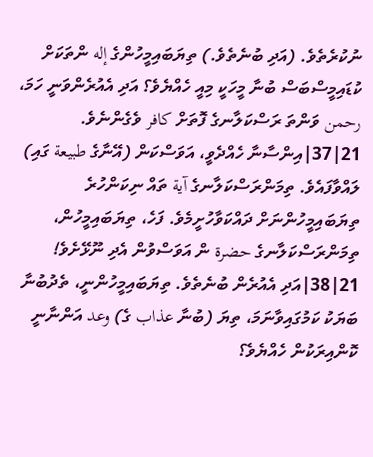ނުކުރެތެވެ. (އަދި ބުނެތެވެ.) ތިޔަބައިމީހުންގެ إله ންތަކަށް ކުޑައިމީސްބަސް ބުނާ މީހަކީ މިއީ ހެއްޔެވެ؟ އަދި އެއުރެންވަނީ ހަމަ، رحمن ވަންތަ ރަސްކަލާނގެ ފޮތަށް كافر ވެގެންނެވެ. 21|37|އިންސާނާ ހެއްދެވީ، އަވަސްކަން (އޭނާގެ طبيعة ގައި) ލައްވާފައެވެ. ތިމަންރަސްކަލާނގެ آية ތައް ނިކަންހުރެ ތިޔަބައިމީހުންނަށް ދައްކަވާހުށީމެވެ. ފަހެ، ތިޔަބައިމީހުން، ތިމަންރަސްކަލާނގެ حضرة ން އަވަސްވުން އެދި ނޫޅޭށެވެ! 21|38|އަދި އެއުރެން ބުނެތެވެ. ތިޔަބައިމީހުންނީ، ތެދުބުނާ ބަޔަކު ކަމުގައިވާނަމަ، ތިޔަ (ބުނާ عذاب ގެ) وعد އަންނާނީ ކޮންއިރަކުން ހެއްޔެވެ؟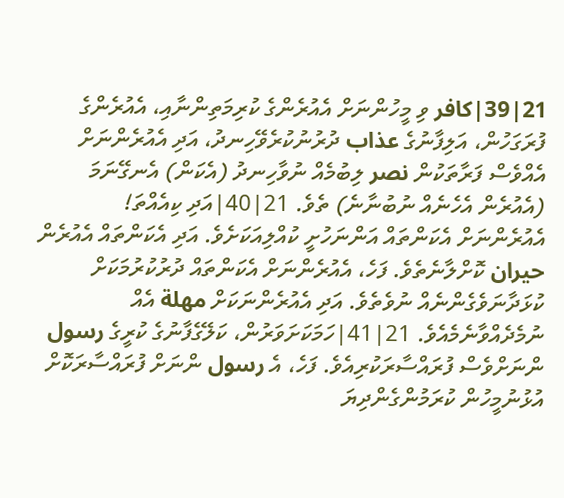21|39|كافر ވި މީހުންނަށް އެއުރެންގެ ކުރިމަތިންނާއި، އެއުރެންގެ ފުރަގަހުން، އަލިފާނުގެ عذاب ދުރުނުކުރެވޭހިނދު، އަދި އެއުރެންނަށް އެއްވެސް ފަރާތަކުން نصر ލިބުމެއް ނުވާހިނދު (އެކަން) އެނގޭނަމަ (އެއުރެން އެހެނެއް ނުބުނާނެ) ތެވެ. 21|40|އަދި ކިއެއްތަ! އެއުރެންނަށް އެކަންތައް އަންނަހުށީ ކުއްލިއަކަށެވެ. އަދި އެކަންތައް އެއުރެން حيران ކޮށްލާނެތެވެ. ފަހެ، އެއުރެންނަށް އެކަންތައް ދުރުކުރުމަކަށް ކުޅަދާނަވެގެންނެއް ނުވެތެވެ. އަދި އެއުރެންނަކަށް مهلة އެއް ނުމެދެއްވާނެމެއެވެ. 21|41|ހަމަކަށަވަރުން، ކަލޭގެފާނުގެ ކުރީގެ رسول ންނަށްވެސް ފުރައްސާރަކުރިއެވެ. ފަހެ، އެ رسول ންނަށް ފުރައްސާރަކޮށް އުޅުނުމީހުން ކުރަމުންގެންދިޔަ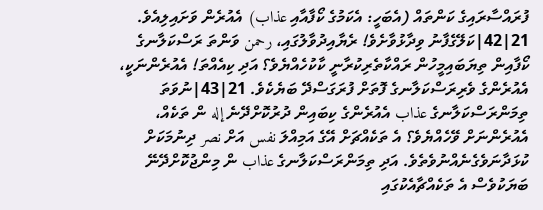ފުރައްސާރައިގެ ކަންތައް (އެބަހީ: އެކަމުގެ ކޯފާއާއި عذاب) އެއުރެން ވަށައިލިއެވެ. 21|42|ކަލޭގެފާނު ވިދާޅުވާށެވެ! ރެޔާއިދުވާލުގައި، رحمن ވަންތަ ރަސްކަލާނގެ ކޯފާއިން ތިޔަބައިމީހުން ރައްކާތެރިކުރާނީ ކާކުހެއްޔެވެ؟ އަދި ކިއެއްތަ! އެއުރެންނަކީ، އެއުރެންގެ ވެރިރަސްކަލާނގެ ފޮތަށް ފުރަގަސްދޭ ބަޔެކެވެ. 21|43|ނުވަތަ ތިމަންރަސްކަލާނގެ عذاب އެއުރެންގެ ކިބައިން ދުރުކޮށްދޭނެ إله ން ތަކެއް، އެއުރެންނަށް ވޭހެއްޔެވެ؟ އެ ތަކެއްޗަށް އޭގެ އަމިއްލަ نفس އަށް نصر ދިނުމަކަށް ކުޅަދާނަވެގެނެއްނުވެތެވެ. އަދި ތިމަންރަސްކަލާނގެ عذاب ން މިންޖުކޮށްދޭނޭ ބަޔަކުވެސް އެ ތަކެއްޗާއެކުގައި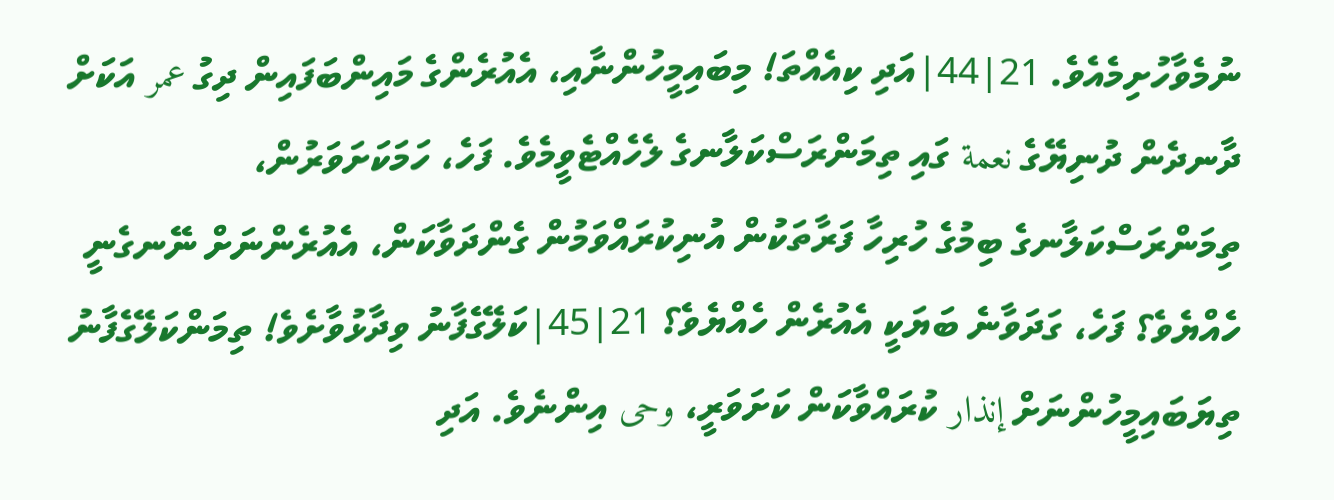ނުމެވާހުށިމެއެވެ. 21|44|އަދި ކިއެއްތަ! މިބައިމީހުންނާއި، އެއުރެންގެ މައިންބަފައިން ދިގު عمر އަކަށް ދާނދެން ދުނިޔޭގެ نعمة ގައި ތިމަންރަސްކަލާނގެ ލެހެއްޓެވީމެވެ. ފަހެ، ހަމަކަށަވަރުން، ތިމަންރަސްކަލާނގެ ބިމުގެ ހުރިހާ ފަރާތަކުން އުނިކުރައްވަމުން ގެންދަވާކަން، އެއުރެންނަށް ނޭނގެނީ ހެއްޔެވެ؟ ފަހެ، ގަދަވާނެ ބަޔަކީ އެއުރެން ހެއްޔެވެ؟ 21|45|ކަލޭގެފާނު ވިދާޅުވާށެވެ! ތިމަންކަލޭގެފާނު ތިޔަބައިމީހުންނަށް إنذار ކުރައްވާކަން ކަށަވަރީ، وحى އިންނެވެ. އަދި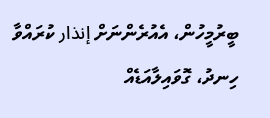ބީރުމީހުން، އެއުރެންނަށް إنذار ކުރައްވާ ހިނދު، ގޮވައިލާއަޑެއް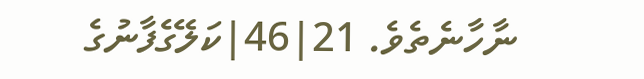ނާހާނެތެވެ. 21|46|ކަލޭގެފާނުގެ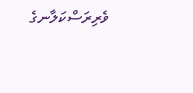ވެރިރަސްކަލާނގެ